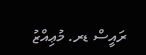ރައީސް ޑރ. މުޢިއްޒު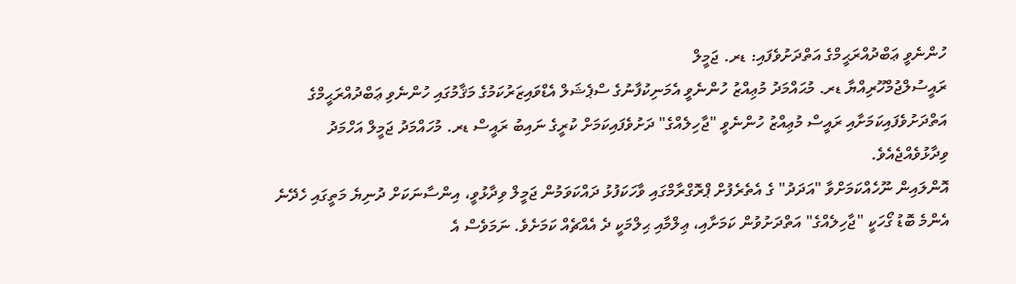ހުންނެވީ ޢަބްދުއްރަޙީމްގެ އަތްދަށުވެފައި: ޑރ. ޖަމީލް
ރައީސުލްޖުމްހޫރިއްޔާ ޑރ. މުޙައްމަދު މުޢިއްޒު ހުންނެވީ އެމަނިކުފާނުގެ ސްޕެޝަލް އެޑްވައިޒަރުކަމުގެ މަޤާމުގައި ހުންނެވި ޢަބްދުއްރަޙީމްގެ އަތްދަށުވެފައިކަމަށާއި ރައީސް މުޢިއްޒު ހުންނެވީ "ޖާހިލެއްގެ" ދަށުވެފައިކަމަށް ކުރީގެ ނައިބު ރައީސް ޑރ. މުހައްމަދު ޖަމީލް އަހްމަދު ވިދާޅުވެއްޖެއެވެ.
އޮންލައިން ނޫހެއްކަމަށްވާ "އަދަދު" ގެ އެތެރެފުށް ޕްރޮގްރާމްގައި ވާހަކަފުޅު ދައްކަވަމުން ޖަމީލް ވިދާޅުވީ، އިންސާނަކަށް ދުނިޔެ މަތީގައި ހެދޭނެ އެންމެ ބޮޑު ގޯހަކީ "ޖާހިލެއްގެ" އަތްދަށުވުން ކަމަށާއި، ޢިލްމާއި ޙިލްމަކީ ދެ އެއްޗެއް ކަމަށެވެ. ނަމަވެސް އެ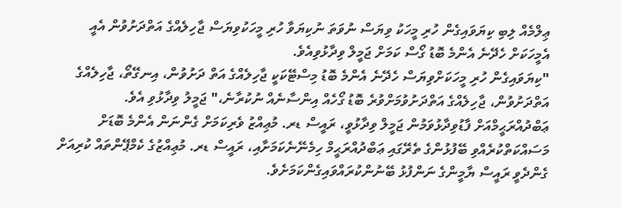ޢިލްމެއް ލިބި ކިޔަވައިގެން ހުރި މީހަކު ވިޔަސް ނުވަތަ ނުކިޔަވާ ހުރި މީހަކުވިޔަސް ޖާހިލެއްގެ އަތްދަށުވުން އެއީ އެމީހަކަށް ހެދޭނެ އެންމެ ބޮޑު ގޯސް ކަމަށް ޖަމީލް ވިދާޅުވިއެވެ.
"ކިޔަވައިގެން ހުރި މީހަކަށްވިޔަސް ހެދޭނެ އެންމެ ބޮޑު މިސްޓޭކަކީ ޖާހިލެއްގެ އަތް ދަށުވުން، އިނގޭތޯ، ޖާހިލެއްގެ އަތްދަށުވުން، ޖާހިލެއްގެ އަތްދަށުވުމަށްވުރެ ބޮޑު ގޯހެއް އިންސާނެއް ނުކުރާނެ،" ޖަމީލު ވިދާޅުވި އެވެ.
ޢަބްދުއްރަޙީމްއަށް ފާޑުވިދާޅުވަމުން ޖަމީލް ވިދާޅުވީ، ރައީސް ޑރ. މުޢިއްޒު ވެރިކަމަށް ގެންނަން އެންމެ ބޮޑަށް މަސައްކަތްކުރެއްވި ބޭފުޅުންގެ ތެރޭގައި ޢަބްދުއްރަޙީމް ހިމެނޭނެކަމަށާއި، ރައީސް ޑރ. މުޢިއްޒުގެ ކެމްޕޭންތައް ކުރިއަށް ގެންދެވީ ރައީސް ޔާމީންގެ ނަންފުޅު ބޭނުންކުރައްވައިގެންކަމަށެވެ.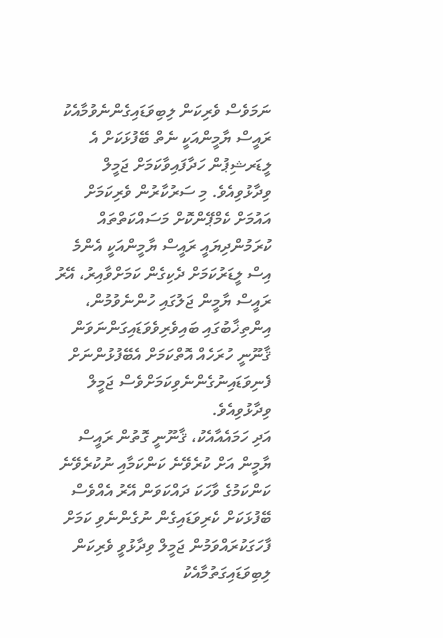ނަމަވެސް ވެރިކަން ލިބިވަޑައިގެންނެވުމާއެކު ރައީސް ޔާމީންއަކީ ނެތް ބޭފުޅަކަށް އެ ލީޑަރޝިޕުން ހަދާފައިވާކަމަށް ޖަމީލް ވިދާޅުވިއެވެ. މި ސަރުކާރުން ވެރިކަމަށް އައުމަށް ކެމްޕޭންކޮށް މަސައްކަތްތައް ކުރަމުންދިޔައީ ރައީސް ޔާމީންއަކީ އެންމެ އިސް ލީޑަރުކަމަށް ދެކިގެން ކަމަށްވާއިރު، އޭރު ރައީސް ޔާމީން ޖަލުގައި ހުންނެވުމުން، އިންތިޚާބުގައި ބައިވެރިވެވަޑައިގަންނަވަން ޤާނޫނީ ހުރަހެއް އޮތްކަމަށް އެބޭފުޅުންނަށް ފެނިވަޑައިނުގެންނެވިކަމަށްވެސް ޖަމީލް ވިދާޅުވިއެވެ.
އަދި ހަމައެއާއެކު، ޤާނޫނީ ގޮތުން ރައީސް ޔާމީން އަށް ކުރެވޭނެ ކަންކަމާއި ނުކުރެވޭނެ ކަންކަމުގެ ވާހަކަ ދައްކަވަން އޭރު އެއްވެސް ބޭފުޅަކަށް ކެރިވަޑައިގެން ނުގެންނެވި ކަމަށް ފާހަގަކުރައްވަމުން ޖަމީލް ވިދާޅުވީ ވެރިކަން ލިބިވަޑައިގަތުމާއެކު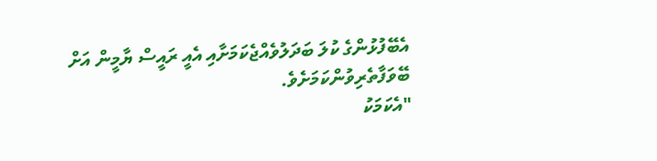އެބޭފުޅުންގެ ކުލަ ބަދަލުވެއްޖެކަމަށާއި އެއީ ރައީސް ޔާމީން އަށް ބޭވަފާތެރިވުންކަމަށެވެ.
"އެކަމަކު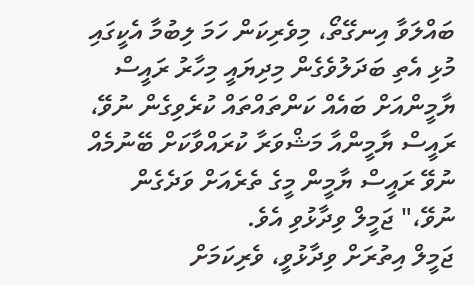ބައްލަވާ އިނގޭތޯ، މިވެރިކަން ހަމަ ލިބުމާ އެކީގައި މުޅި އެތި ބަދަލުވެގެން މިދިޔައީ މިހާރު ރައީސް ޔާމީންއަށް ބައެއް ކަންތައްތައް ކުރެވިގެން ނުވޭ، ރައީސް ޔާމީންއާ މަޝްވަރާ ކުރައްވާކަށް ބޭނުމެއް ނުވޭ ރައީސް ޔާމީން މީގެ ތެރެއަށް ވަދެގެން ނުވޭ،" ޖަމީލް ވިދާޅުވި އެވެ.
ޖަމީލް އިތުރަށް ވިދާޅުވީ، ވެރިކަމަށް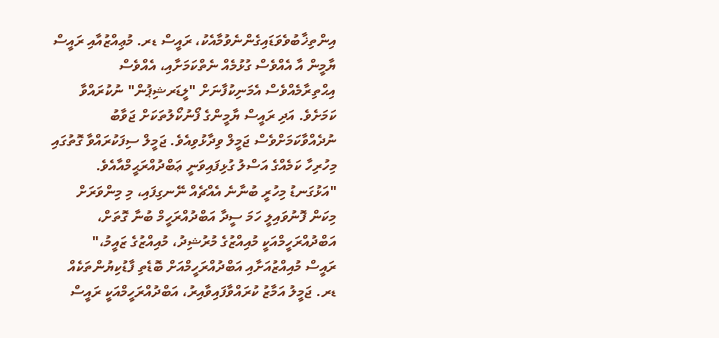އިންތިޚާބުވެވަޑައިގެންނެވުމާއެކު، ރައީސް ޑރ. މުޢިއްޒުއާއި ރައީސް ޔާމީން އާ އެއްވެސް ގުޅުމެއް ނެތްކަމަށާއި، އެއްވެސް އިޙްތިރާމެއްވެސް އެމަނިކުފާނަށް "ލީޑަރޝިޕުން" ނުކުރައްވާ ކަމަށެވެ. އަދި ރައީސް ޔާމީންގެ ފޯނުކޯލުތަކަށް ޖަވާބު ނުދެއްވާކަމަށްވެސް ޖަމީލް ވިދާޅުވިއެވެ. ޖަމީލް ސިފަކުރައްވާ ގޮތުގައި މިހުރިހާ ކަމެއްގެ އަސްލު ގުޅިފައިވަނީ ޢަބްދުއްރަޙީމްއާއެވެ.
"އަޅުގަނޑު މިހުރީ ބުނާނެ އެއްޗެއް ނޭނގިފައި، މި މިންވަރަށް މިކަން ފޮނުވައިލީ ހަމަ ސީދާ އަބްދުއްރަހީމް ބުނާ ގޮތަށް، އަބްދުއްރަހީމްއަކީ މުއިއްޒުގެ މުރުޝިދު، މުއިއްޒުގެ ޒައީމު،"
ރައީސް މުއިއްޒުއަށާއި އަބްދުއްރަހީމްއަށް ބޮޑެތި ފާޑުކިޔުންތަކެއް ޑރ. ޖަމީލު އަމާޒު ކުރައްވާފައިވާއިރު، އަބްދުއްރަހީމްއަކީ ރައީސް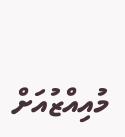މުއިއްޒުއަށް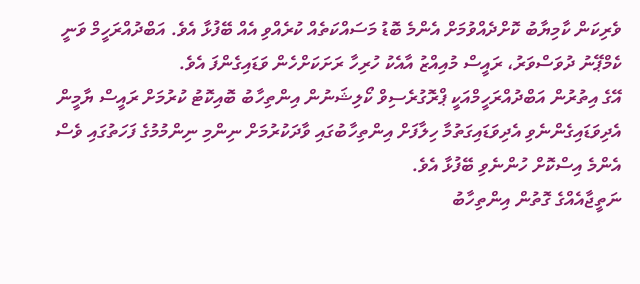ވެރިކަން ކާމިޔާބު ކޮށްދެއްވުމަށް އެންމެ ބޮޑު މަސައްކަތެއް ކުރެއްވި އެއް ބޭފުޅާ އެވެ. އަބްދުއްރަހީމް ވަނީ ކެމްޕޭނު ދުވަސްވަރު، ރައީސް މުއިއްޒު އާއެކު ހުރިހާ ރަށަކަށްހެން ވަޑައިގެންފަ އެވެ.
އޭގެ އިތުރުން އަބްދުއްރަހީމްއަކީ ޕްރޮގުރެސިވް ކޯލިޝަނުން އިންތިހާބު ބޮއިކޮޓު ކުރުމަށް ރައީސް ޔާމީން އެދިވަޑައިގެންނެވި އެދިވަޑައިގަތުމާ ހިލާފަށް އިންތިހާބުގައި ވާދަކުރުމަށް ނިންމި ނިންމުމުގެ ފަހަތުގައި ވެސް އެންމެ އިސްކޮށް ހުންނެވި ބޭފުޅާ އެވެ.
ނަތީޖާއެއްގެ ގޮތުން އިންތިހާބު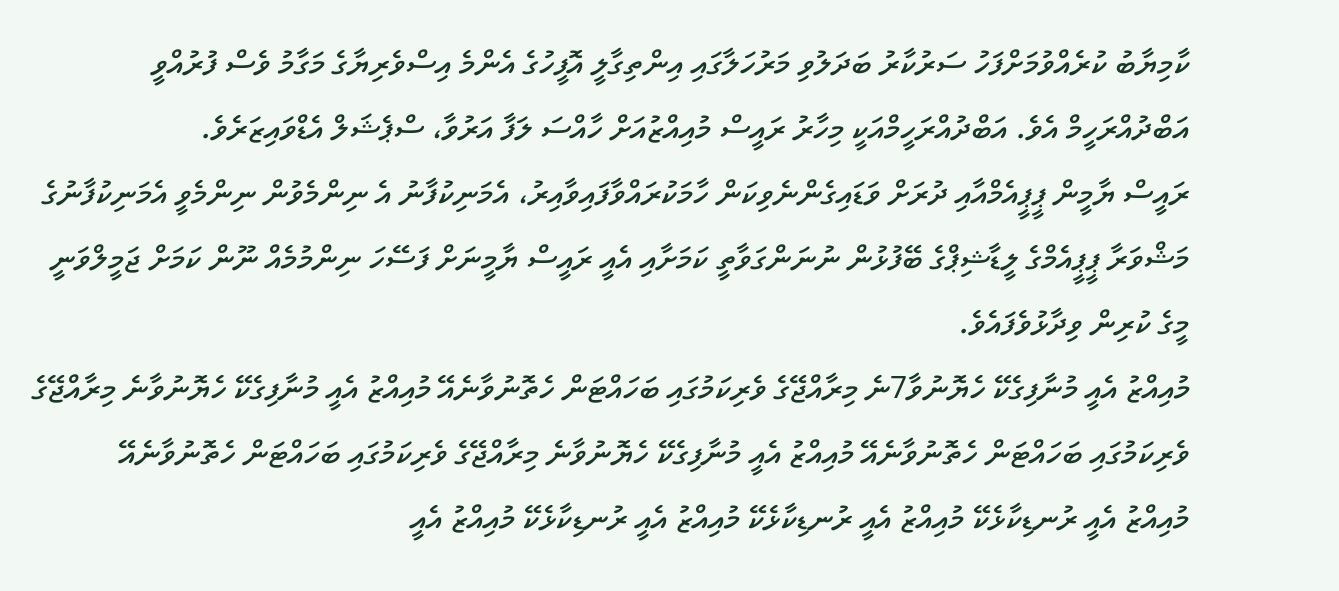ކާމިޔާބު ކުރެއްވުމަށްފަހު ސަރުކާރު ބަދަލުވި މަރުހަލާގައި އިންތިގާލީ އޮފީހުގެ އެންމެ އިސްވެރިޔާގެ މަގާމު ވެސް ފުރުއްވީ އަބްދުއްރަހީމް އެވެ. އަބްދުއްރަހީމްއަކީ މިހާރު ރައީސް މުއިއްޒުއަށް ހާއްސަ ލަފާ އަރުވާ، ސްޕެޝަލް އެޑްވައިޒަރެވެ.
ރައީސް ޔާމީން ޕީޕީއެމްއާއި ދުރަށް ވަޑައިގެންނެވިކަން ހާމަކުރައްވާފައިވާއިރު، އެމަނިކުފާނު އެ ނިންމެވުން ނިންމެވީ އެމަނިކުފާނުގެ މަޝްވަރާ ޕީޕީއެމްގެ ލީޑާޝިޕްގެ ބޭފުޅުން ނުނަންގަވާތީ ކަމަށާއި އެއީ ރައީސް ޔާމީނަށް ފަސޭހަ ނިންމުމެއް ނޫން ކަމަށް ޖަމީލްވަނީ މީގެ ކުރިން ވިދާޅުވެފައެވެ.
މުއިއްޒު އެއީ މުނާފިގެކޭ ހެޔޮނުވާ7ނެ މިރާއްޖޭގެ ވެރިކަމުގައި ބަހައްޓަން ހެތޮނުވާނެއޭ މުއިއްޒު އެއީ މުނާފިގެކޭ ހެޔޮނުވާނެ މިރާއްޖޭގެ ވެރިކަމުގައި ބަހައްޓަން ހެތޮނުވާނެއޭ މުއިއްޒު އެއީ މުނާފިގެކޭ ހެޔޮނުވާނެ މިރާއްޖޭގެ ވެރިކަމުގައި ބަހައްޓަން ހެތޮނުވާނެއޭ
މުއިއްޒު އެއީ ރުނޑިކާޅެކޭ މުއިއްޒު އެއީ ރުނޑިކާޅެކޭ މުއިއްޒު އެއީ ރުނޑިކާޅެކޭ މުއިއްޒު އެއީ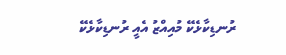ރުނޑިކާޅެކޭ މުއިއްޒު އެއީ ރުނޑިކާޅެކޭ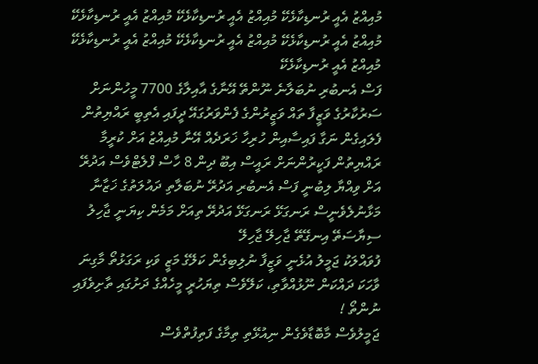މުއިއްޒު އެއީ ރުނޑިކާޅެކޭ މުއިއްޒު އެއީ ރުނޑިކާޅެކޭ މުއިއްޒު އެއީ ރުނޑިކާޅެކޭ މުއިއްޒު އެއީ ރުނޑިކާޅެކޭ މުއިއްޒު އެއީ ރުނޑިކާޅެކޭ މުއިއްޒު އެއީ ރުނޑިކާޅެކޭ މުއިއްޒު އެއީ ރުނޑިކާޅެކޭ
ފަސް އެނބުރި ނުބަލާނެ ނޫންތޭ އޭނާގެ އާއިލާގެ 7700 މީހުންނަށް ސަރުކާރުގެ ވަޒީފާ ތައް ވަޒީރުންގެ ފެންވަރުގައޭ ދީފައި އެތިބީ ރައްޔިތުން ފެލައިގެން ނަގާ ފައިސާއިން ހުރިހާ ޚަރަދެއް އޭނާ މުއިއްޒު އަށް ކުރީމާ ރައްޔިތުން ފަކީރުންނަށް ރައީސް އިބޫ ދިން 8 ހާސް ފްލެޓްވެސް އަދުރޭ އަށް ވިއްޔާ ލިބުނީ ފަސް އެނބުރި އަދުރޭ ނުބަލާތި ދައުލަތުގެ ޚަޒާނާ މަޅާނުލެވެނީސް ރަނގަޅޭ ރަނގަޅޭ އަދުރޭ ތިއަށް މަމެން ކިޔަނީ ޖާހިލު ސިޔާސަތޭ އިނގޭތޭ ޖާހިލޭ ޖާހިލޭ
ފުވައްލަކު ޖަމީލު އުޅެނީ ވަޒީފާ ނުލިބިގެން ކަލޭގެ މަޒީ ވަކި ރަގަޅުތޯ މާގިނަ ވާހަކަ ދައްކަން ނޫޅުއްވާތި، ކަލޭވެސް ތިޔަހުރީ މީހެއްގެ ދަށުގައި ތާށިވެފައި ނުންތޯ !
ޖަމީލުވެސް މާބޮޑާވެގެން ނިއުޅޭތި ތިމާގެ ފަތިފުތްވެސް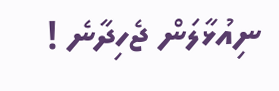ނިއުޅާލަން ޖެހިދާނެ !